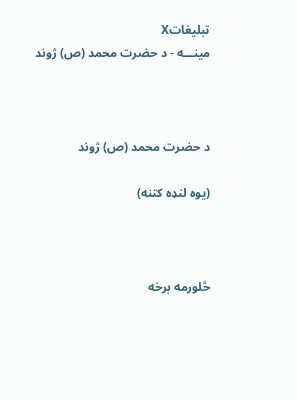تبليغاتX
مينـــه - د حضرت محمد (ص) ژوند



د حضرت محمد (ص) ژوند

(يوه لنډه کتنه)



څلورمه برخه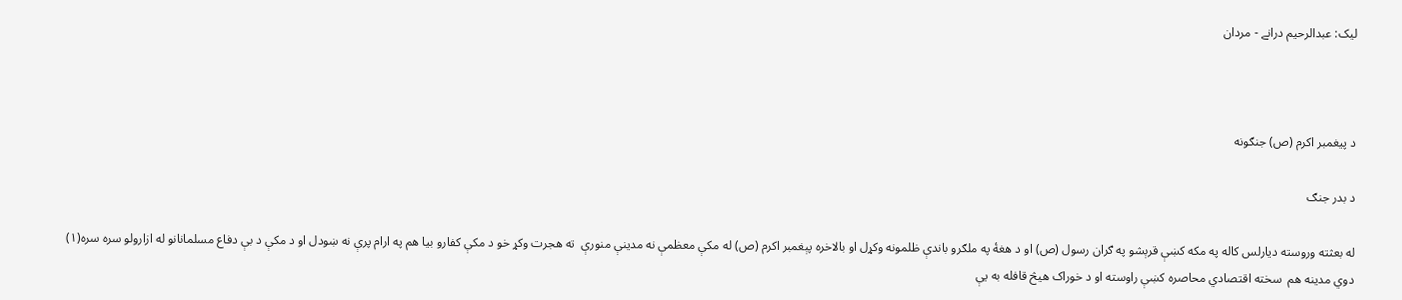ليک: عبدالرحيم درانے - مردان



د پيغمبر اکرم (ص) جنګونه

د بدر جنګ

له بعثته وروسته ديارلس کاله په مکه کښې قرېشو په ګران رسول (ص) او د هغۀ په ملګرو باندې ظلمونه وکړل او بالاخره پېغمبر اکرم (ص) له مکې معظمې نه مدينې منورې  ته هجرت وکړ خو د مکې کفارو بيا هم په ارام پرې نه ښودل او د مکې د بې دفاع مسلمانانو له ازارولو سره سره(١) دوي مدينه هم  سخته اقتصادي محاصره کښې راوسته او د خوراک هيڅ قافله به يې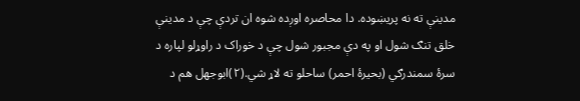مدينې ته نه پريښوده. دا محاصره اوږده شوه ان تردې چې د مدينې خلق تنګ شول او په دې مجبور شول چې د خوراک د راوړلو لپاره د سرۀ سمندرګي (بحيرۀ احمر) ساحلو ته لاړ شي.(٢)ابوجهل هم د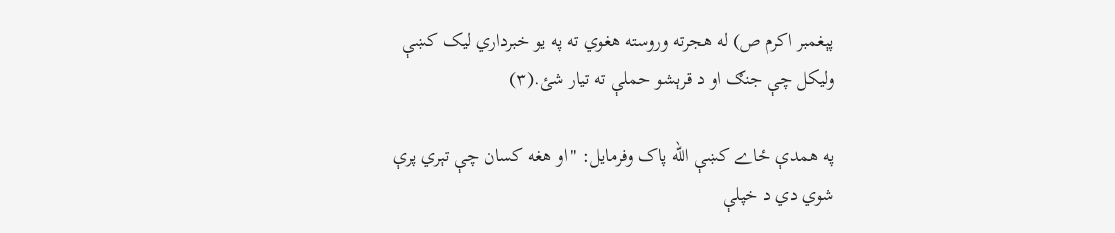پېغمبر اکرم ص) له هجرته وروسته هغوي ته په يو خبرداري ليک کښې وليکل چې جنګ او د قرېشو حملې ته تيار شئ.(٣)

په همدې ځاے کښې الله پاک وفرمايل: "او هغه کسان چې تېري پرې شوي دي د خپلې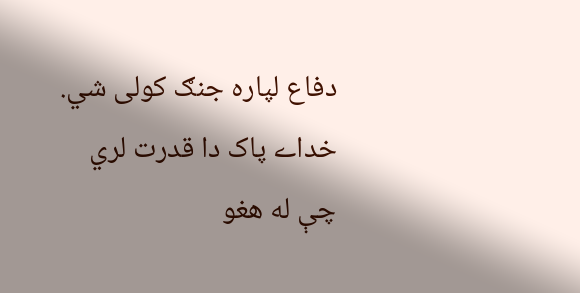دفاع لپاره جنګ کولی شي. خداے پاک دا قدرت لري چې له هغو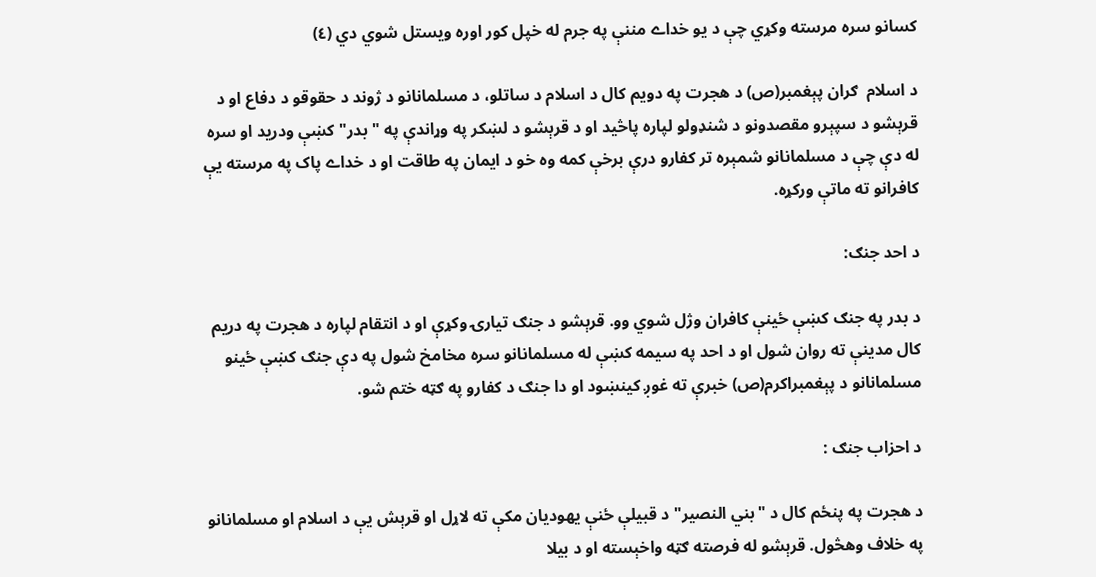کسانو سره مرسته وکړي چې د يو خداے مننې په جرم له خپل کور اوره ويستل شوي دي (٤)

د اسلام  ګران پېغمبر(ص) د هجرت په دويم کال د اسلام د ساتلو، د مسلمانانو د ژوند د حقوقو د دفاع او د قرېشو د سپېرو مقصدونو د شنډولو لپاره پاڅيد او د قرېشو د لښکر په وړاندې په "بدر" کښې ودريد او سره له دې چې د مسلمانانو شمېره تر کفارو درې برخې کمه وه خو د ايمان په طاقت او د خداے پاک په مرسته يې کافرانو ته ماتې ورکړه.

د احد جنګ:

د بدر په جنګ کښې ځينې کافران وژل شوي وو. قرېشو د جنګ تيارۍ وکړې او د انتقام لپاره د هجرت په دريم کال مدينې ته روان شول او د احد په سيمه کښې له مسلمانانو سره مخامخ شول په دې جنګ کښې ځينو مسلمانانو د پېغمبراکرم(ص) خبرې ته غوږ کينښود او دا جنګ د کفارو په ګټه ختم شو.

د احزاب جنګ :

د هجرت په پنځم کال د "بني النصير" د قبيلې ځنې يهوديان مکې ته لاړل او قرېش يې د اسلام او مسلمانانو په خلاف وهڅول. قرېشو له فرصته ګټه واخېسته او د بيلا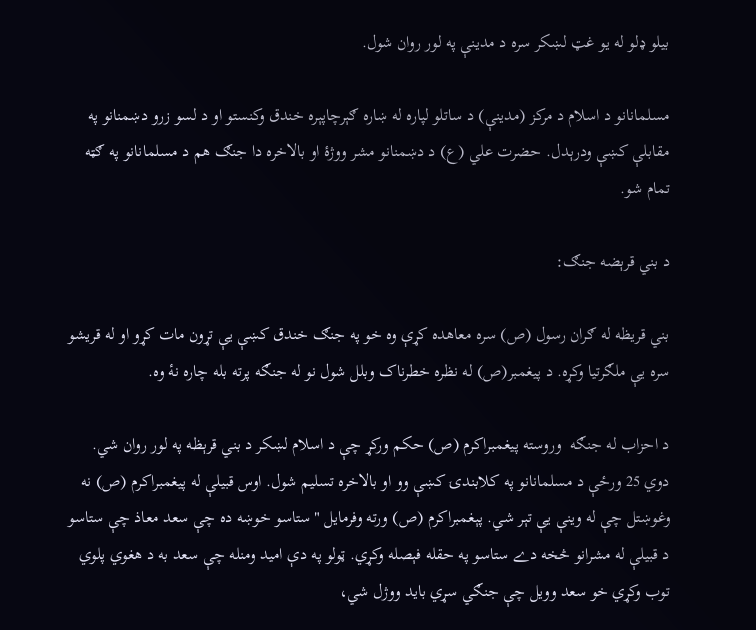بيلو ډلو له يو غټ لښکر سره د مدينې په لور روان شول.

مسلمانانو د اسلام د مرکز (مدينې) د ساتلو لپاره له ښاره ګېرچاپېره خندق وکنستو او د لسو زرو دښمنانو په مقابلې کښې ودرېدل. حضرت علي (ع) د دښمنانو مشر ووژۀ او بالاخره دا جنګ هم د مسلمانانو په ګټه تمام شو.

د بني قرېضه جنګ:

بني قريظه له ګران رسول (ص) سره معاهده کړې وه خو په جنګ خندق کښې يې تړون مات کړو او له قريشو سره يې ملګرتيا وکړه. د پيغمبر(ص) له نظره خطرناک وبلل شول نو له جنګه پرته بله چاره نۀ وه.

د احزاب له جنګه  وروسته پيغمبراکرم (ص) حکم ورکړ چې د اسلام لښکر د بني قرېظه په لور روان شي. دوي 25 ورځې د مسلمانانو په کلابندۍ کښې وو او بالاخره تسليم شول. اوس قبيلې له پيغمبراکرم (ص) نه وغوښتل چې له وينې يې تېر شي. پېغمبراکرم (ص) ورته وفرمايل "ستاسو خوښه ده چې سعد معاذ چې ستاسو د قبيلې له مشرانو څخه دے ستاسو په حقله فېصله وکړي. ټولو په دې اميد ومنله چې سعد به د هغوي پلوي توب وکړي خو سعد وويل چې جنګي سړي بايد ووژل شي،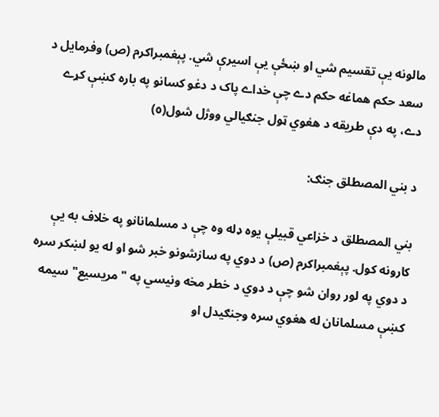مالونه يې تقسيم شي او ښځې يې اسيرې شي. پېغمبراکرم (ص) وفرمايل د سعد حکم هماغه حکم دے چې خداے پاک د دغو کسانو په باره کښې کړے دے، په دې طريقه د هغوي ټول جنګيالي ووژل شول(٥)

د بني المصطلق جنګ:

بني المصطلق د خزاعي قبيلې يوه ډله وه چې د مسلمانانو په خلاف به يې کارونه کول. پېغمبراکرم (ص) د دوي په سازشونو خبر شو او له يو لښکر سره د دوي په لور روان شو چې د دوي د خطر مخه ونيسي په "مريسيع" سيمه کښې مسلمانان له هغوي سره وجنګيدل او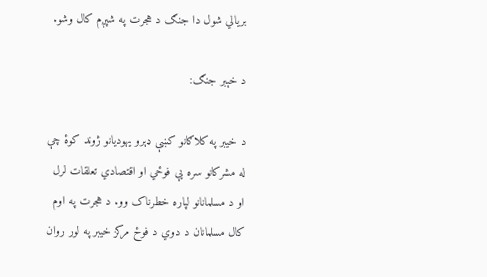بريالي شول دا جنګ د هجرت په شپږم کال وشو.

د خېبر جنګ:

د خيبر په کلاګانو کښې ډېرو يهوديانو ژوند کوۀ چې له مشرکانو سره يې فوځي او اقتصادي تعلقات لرل او د مسلمانانو لپاره خطرناک وو. د هجرت په اوم کال مسلمانان د دوي د فوځ مرکز خيبر په لور روان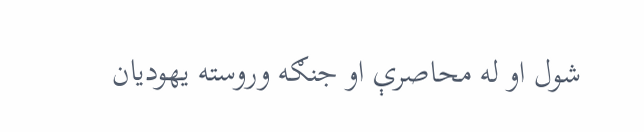شول او له محاصرې او جنګه وروسته يهوديان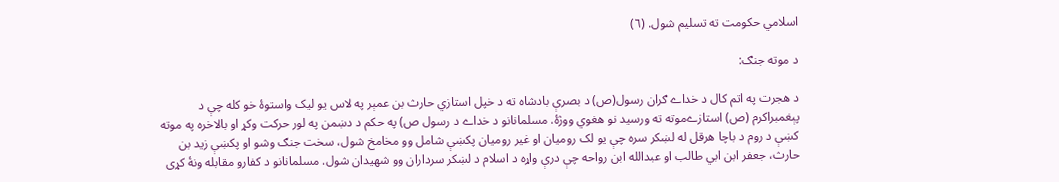اسلامي حکومت ته تسليم شول. (٦)

د موته جنګ:

د هجرت په اتم کال د خداے ګران رسول(ص) د بصرې بادشاه ته د خپل استازي حارث بن عمېر په لاس يو ليک واستوۀ خو کله چې د پېغمبراکرم (ص) استازےموته ته ورسيد نو هغوي ووژۀ. مسلمانانو د خداے د رسول ص) په حکم د دښمن په لور حرکت وکړ او بالاخره په موته کښې د روم د باچا هرقل له لښکر سره چې يو لک روميان او غير روميان پکښې شامل وو مخامخ شول، سخت جنګ وشو او پکښې زيد بن حارث، جعفر ابن ابي طالب او عبدالله ابن رواحه چې درې واړه د اسلام د لښکر سرداران وو شهيدان شول. مسلمانانو د کفارو مقابله ونۀ کړی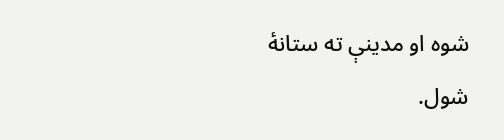شوه او مدينې ته ستانۀ شول.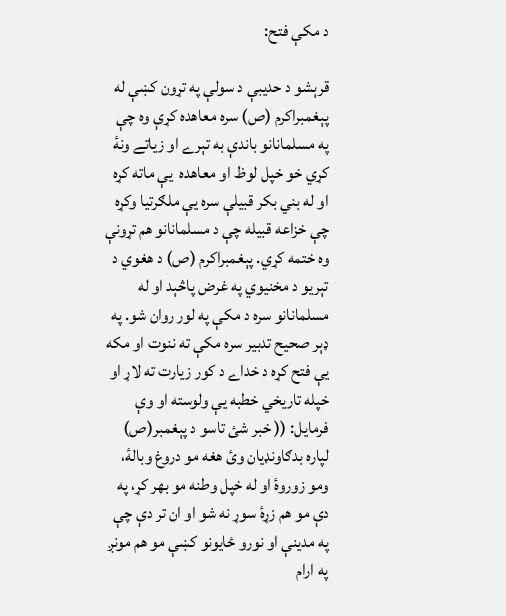د مکې فتح:

قرېشو د حديبې د سولې په تړون کښې له پېغمبراکرم (ص) سره معاهده کړې وه چې په مسلمانانو باندې به تېرے او زياتے ونۀ کړي خو خپل لوظ او معاهده  يې ماته کړه او له بني بکر قبيلې سره يې ملګرتيا وکړه چې خزاعه قبيله چې د مسلمانانو هم تړونې وه ختمه کړي. پېغمبراکرم (ص) د هغوي د تېريو د مخنيوي په غرض پاڅېد او له مسلمانانو سره د مکې په لور روان شو. په ډېر صحيح تدبير سره مکې ته ننوت او مکه يې فتح کړه د خداے د کور زيارت ته لاړ او خپله تاريخي خطبه يې ولوسته او وې فرمايل: (( خبر شئ تاسو د پېغمبر(ص) لپاره بدګاونډيان وئ هغه مو دروغ وبالۀ، ومو زوروۀ او له خپل وطنه مو بهر کړ، په دې مو هم زړۀ سوړ نه شو او ان تر دې چې په مدينې او نورو ځايونو کښې مو هم مونږ په ارام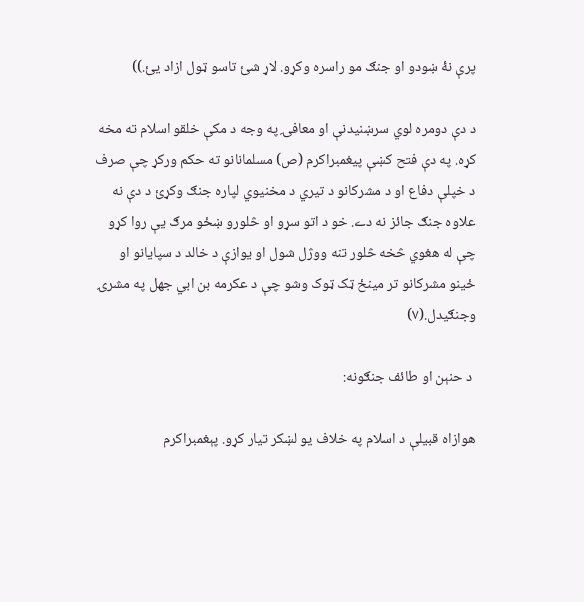پرې نۀ ښودو او جنګ مو راسره وکړو. لاړ شئ تاسو ټول ازاد يئ.))

د دې دومره لوي سرښنيدنې او معافۍ په وجه د مکې خلقو اسلام ته مخه کړه. په دې فتح کښې پيغمبراکرم (ص) مسلمانانو ته حکم ورکړ چې صرف د خپلې دفاع او د مشرکانو د تيري د مخنيوي لپاره جنګ وکړئ د دې نه علاوه جنګ جائز نه دے. خو د اتو سړو او څلورو ښځو مرګ يې روا کړو چې له هغوي څخه څلور تنه ووژل شول او يوازې د خالد د سپايانو او ځينو مشرکانو تر مينځ ټک ټوک وشو چې د عکرمه بن ابي جهل په مشرۍ وجنګيدل.(٧)

 د حنېن او طائف جنګونه:

هوازاه قبيلې د اسلام په خلاف يو لښکر تيار کړو. پېغمبراکرم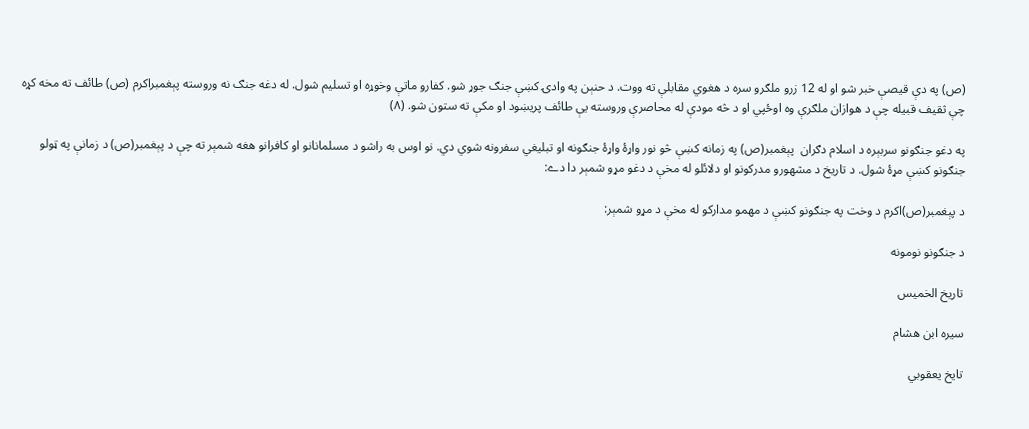(ص) په دې قيصې خبر شو او له 12 زرو ملګرو سره د هغوي مقابلې ته ووت. د حنېن په وادۍ کښې جنګ جوړ شو. کفارو ماتې وخوړه او تسليم شول. له دغه جنګ نه وروسته پېغمبراکرم (ص) طائف ته مخه کړه چې ثقيف قبيله چې د هوازان ملګرې وه اوځپي او د څه مودې له محاصرې وروسته يې طائف پريښود او مکې ته ستون شو. (٨)

په دغو جنګونو سربېره د اسلام دګران  پېغمبر(ص) په زمانه کښې څو نور واړۀ واړۀ جنګونه او تبليغي سفرونه شوي دي. نو اوس به راشو د مسلمانانو او کافرانو هغه شمېر ته چې د پېغمبر(ص) د زمانې په ټولو جنګونو کښې مړۀ شول. د تاريخ د مشهورو مدرکونو او دلائلو له مخې د دغو مړو شمېر دا دے:

د پېغمبر(ص)اکرم د وخت په جنګونو کښې د مهمو مدارکو له مخې د مړو شمېر:

د جنګونو نومونه

تاريخ الخميس

سيره ابن هشام

تايخ يعقوبي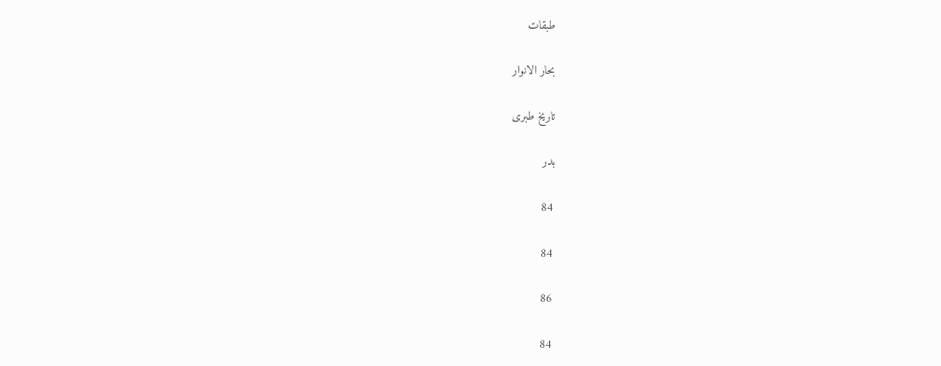طبقات

بحار الانوار

تاريخ طبری

بدر

84

84

86

84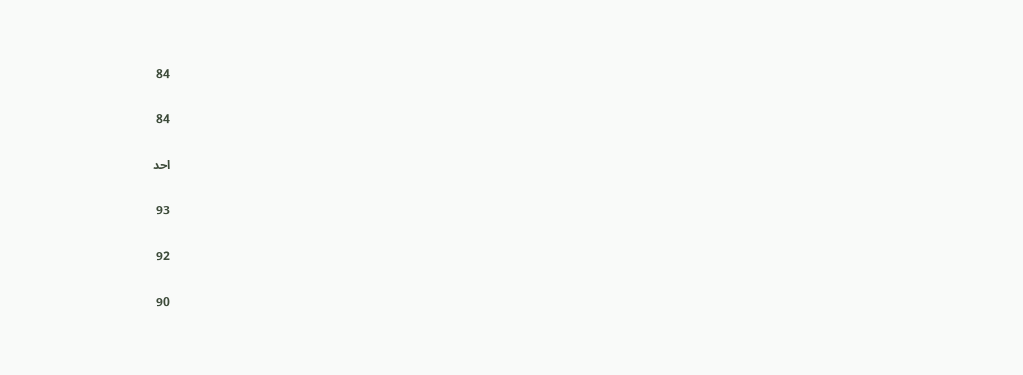84

84

احد

93

92

90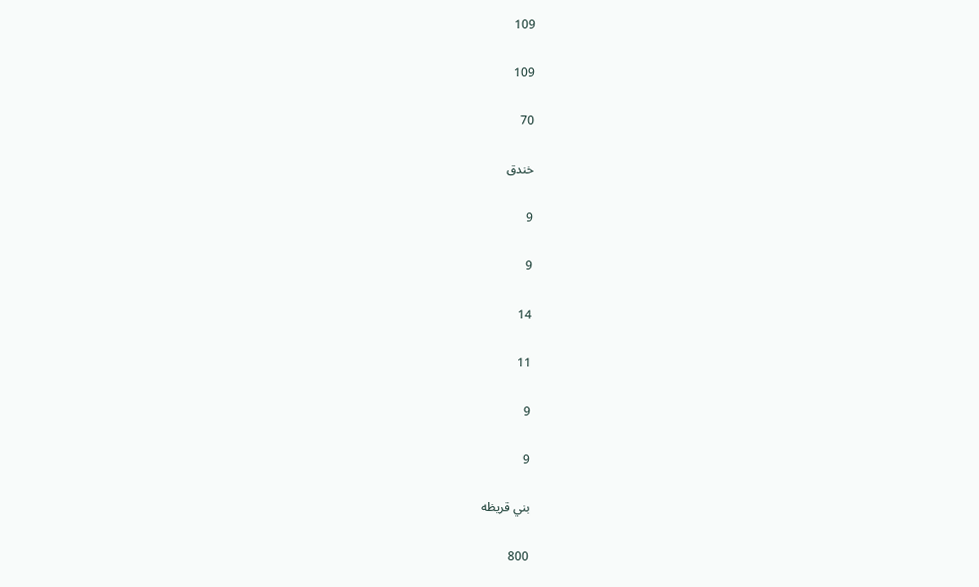109

109

70

خندق

9

9

14

11

9

9

بني قريظه

800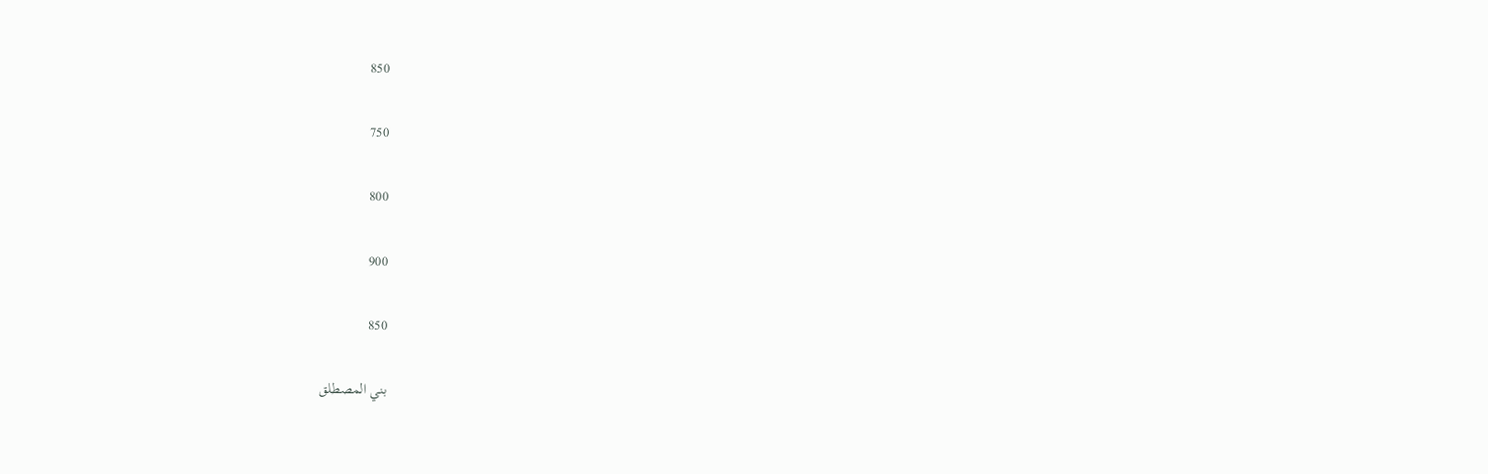850

750

800

900

850

بني المصطلق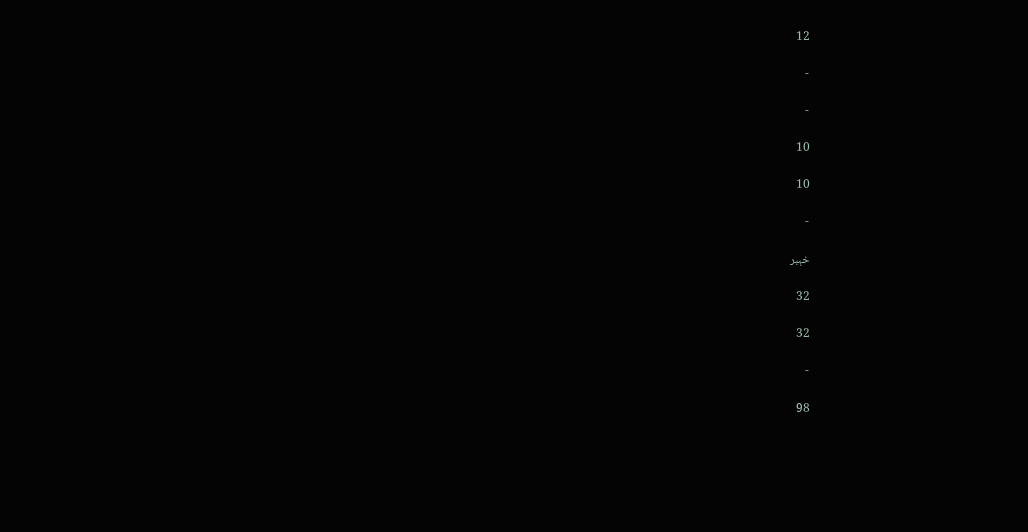12

-

-

10

10

-

خېبر

32

32

-

98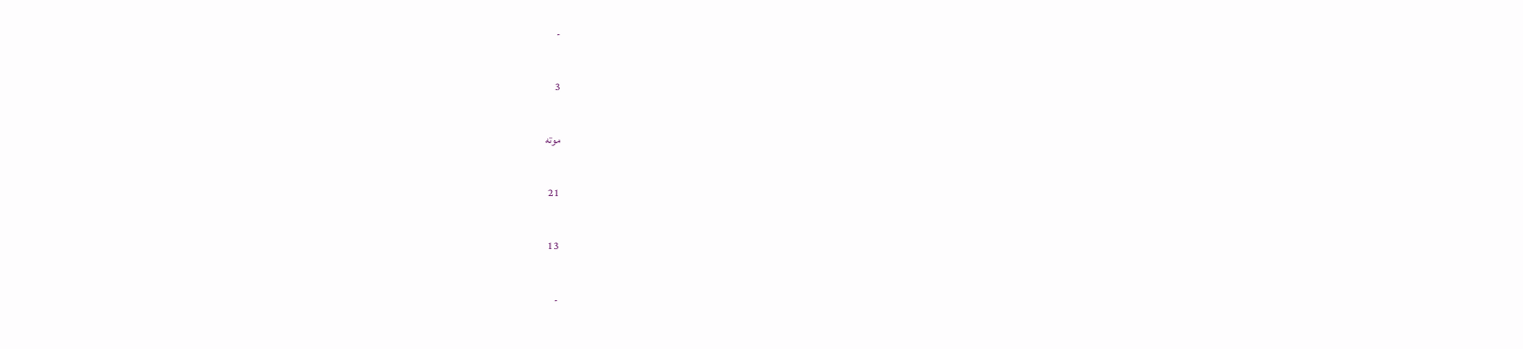-

3

موته

21

13

-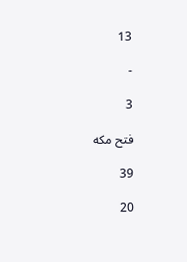13

-

3

فتح مکه

39

20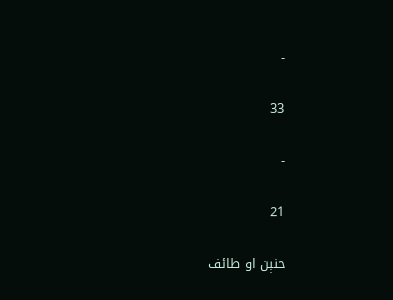-

33

-

21

حنېن او طائف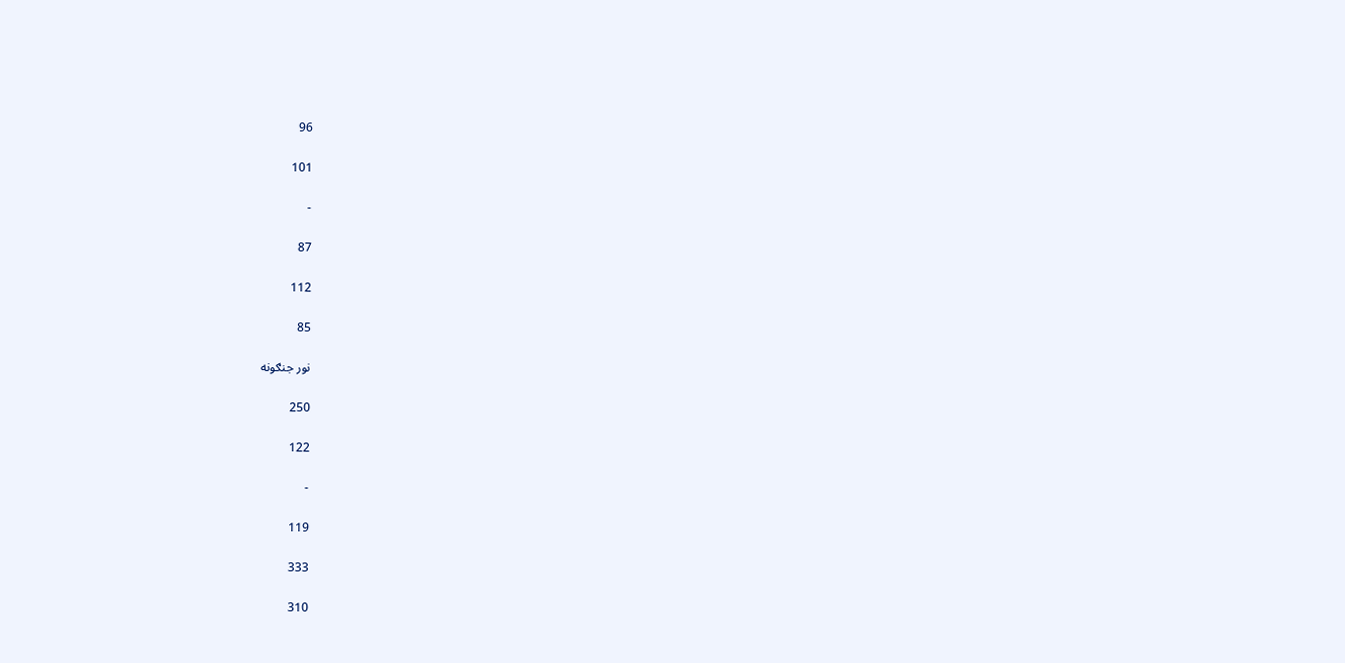96

101

-

87

112

85

نور جنګونه

250

122

-

119

333

310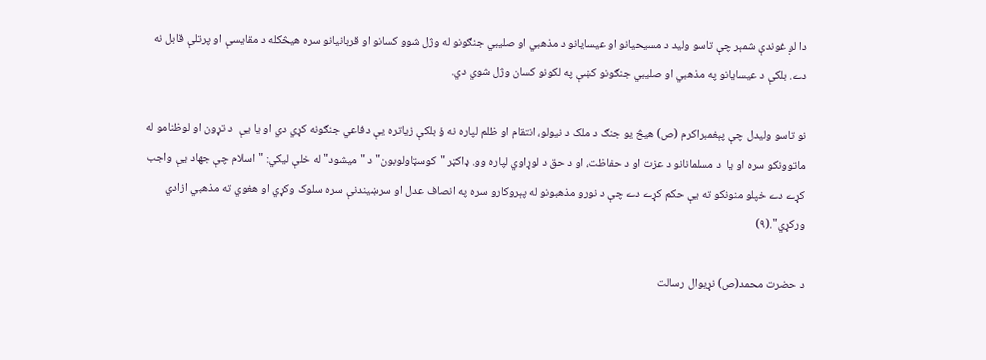دا لږ غوندې شمېر چې تاسو وليد د مسيحيانو او عيسايانو د مذهبي او صليبي جنګونو له وژل شوو کسانو او قربانيانو سره هيڅکله د مقايسې او پرتلې قابل نه دے. بلکې د عيسايانو په مذهبي او صليبي جنګونو کښې په لکونو کسان وژل شوي دي.

نو تاسو وليدل چې پېغمبراکرم (ص) هيڅ يو جنګ د ملک د نيولو، انتقام او ظلم لپاره نه ؤ بلکې زياتره يې دفاعي جنګونه کړي دي او يا يې  د تړون او لوظنامو له ماتوونکو سره او يا  د مسلمانانو د عزت او د حفاظت، او د حق د لوړاوي لپاره وو. ډاکټر "کوسټاولوبون" د "ميشود" له خلې ليکي: "اسلام چې جهاد يې واجب کړے دے خپلو منونکو ته يې حکم کړے دے چې د نورو مذهبونو له پېروکارو سره په انصاف عدل او سرښيندنې سره سلوک وکړي او هغوي ته مذهبي ازادي ورکړي".(٩)

د حضرت محمد(ص) نړيوال رسالت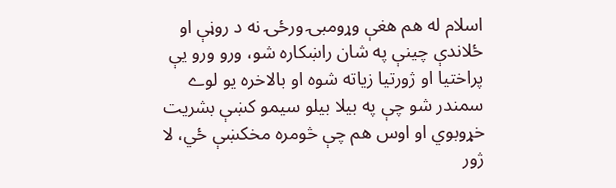اسلام له هم هغې وړومبۍ ورځۍ نه د روڼې او ځلاندې چينې په شان راښکاره شو، ورو ورو يې پراختيا او ژورتيا زياته شوه او بالاخره يو لوے سمندر شو چې په بيلا بيلو سيمو کښې بشريت خړوبوي او اوس هم چې څومره مخکښې ځي، لا ژور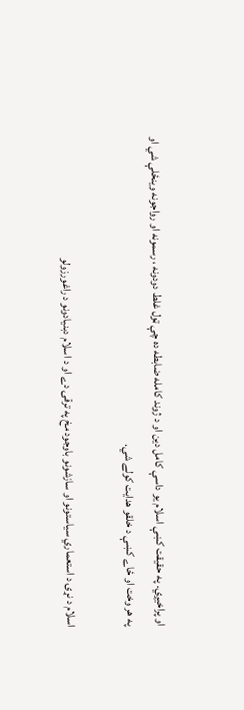او پراخيږي. په حقيقت کښې اسلام يو داسې کامل دين او د ژوند کامله ضابطه ده چې ټول غلط دودونه ، رسمونه او رواجونه وينځلې شي او په هر وخت او ځاے کښې د خلقو هدايت کولے شي.

اسلام د نړۍ د استعماري سياستونو او سازشونو باوجود مخ په ترقۍ دے او د اسلام دبنيادونو د راغورزولو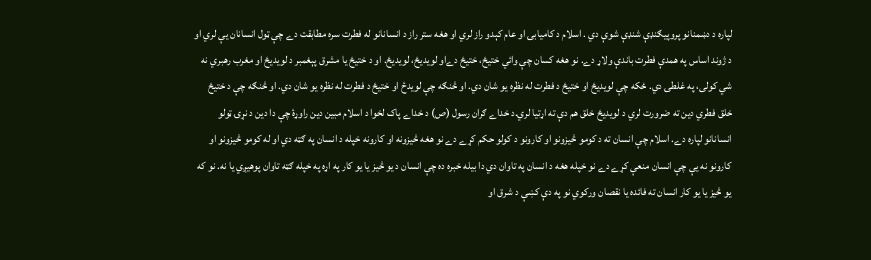لپاره د دښمنانو پروپيګنډې شنډې شوې دي . اسلام د کاميابۍ او عام کېدو راز لري او هغه ستر راز د انسانانو له فطرت سره مطابقت دے چې ټول انسانان يې لري او د ژوند اساس په همدې فطرت باندې ولاړ دے. نو هغه کسان چې وائي ختيځ، ختيځ دےاو لويديځ، لويديځ. او د ختيځ يا مشرق پېغمبر د لويديځ او مغرب رهبري نه شي کولی، په غلطۍ دي. ځکه چې لويديځ او ختيځ د فطرت له نظره يو شان دي. او څنګه چې لويدځ او ختيځ د فطرت له نظره يو شان دي. او څنګه چې د ختيځ خلق فطري دين ته ضرورت لري د لويديځ خلق هم دې ته اړتيا لري.د خداے ګران رسول (ص) د خداے پاک لخوا د اسلام مبين دين راوړۀ چې دا دين د نړۍ ټولو انسانانو لپاره دے. اسلام چې انسان ته د کومو څيزونو او کارونو د کولو حکم کړے دے نو هغه څيزونه او کارونه خپله د انسان په ګټه دي او له کومو څيزونو او کارونو نه يې چې انسان منعې کړے دے نو خپله هغه د انسان په تاوان دي دا بيله خبره ده چې انسان د يو څيز يا يو کار په اړه په خپله ګټه تاوان پوهيږي يا نه. نو که يو څيز يا يو کار انسان ته فائده يا نقصان ورکوي نو په دې کښې د شرق او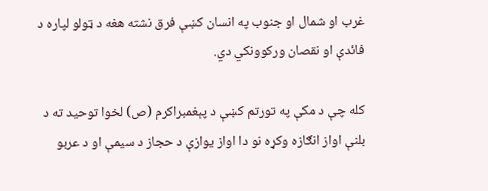غرب او شمال او جنوب په انسان کښې فرق نشته هغه د ټولو لپاره د فائدې او نقصان ورکوونکي دي.

کله چې د مکې په تورتم کښې د پېغمبراکرم (ص) لخوا توحيد ته د بلنې اواز انګازه وکړه نو دا اواز يوازې د حجاز د سيمې او د عربو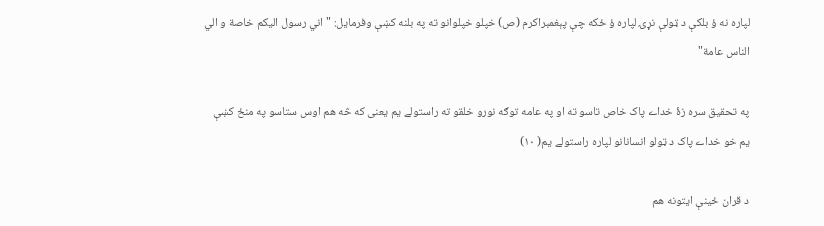لپاره نه ؤ بلکې د ټولې نړۍ لپاره ؤ ځکه چې پېغمبراکرم (ص) خپلو خپلوانو ته په بلنه کښې وفرمايل: "اني رسول اليکم خاصة و الي الناس عامة"

په تحقيق سره زۀ خداے پاک خاص تاسو ته او په عامه توګه نورو خلقو ته راستولے يم يعنی که څه هم اوس ستاسو په منځ کښې يم خو خداے پاک د ټولو انسانانو لپاره راستولے يم( ١٠)

د قران ځينې ايتونه هم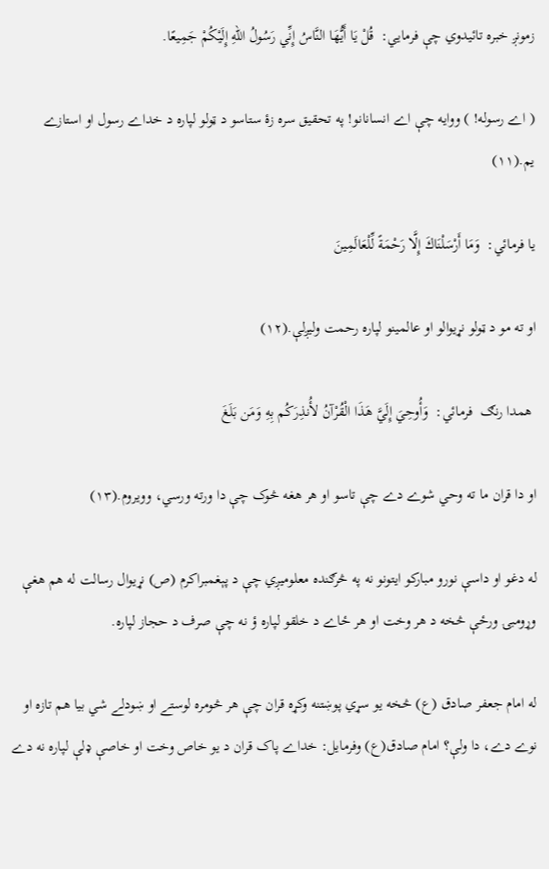زمونږ خبره تائيدوي چې فرمايي:  قُلْ يَا أَيُّهَا النَّاسُ إِنِّي رَسُولُ اللّهِ إِلَيْكُمْ جَمِيعًا.

( اے رسوله! ) ووايه چې اے انسانانو! په تحقيق سره زۀ ستاسو د ټولو لپاره د خداے رسول او استازے يم.(١١)

يا فرمائي:  وَمَا أَرْسَلْنَاكَ إِلَّا رَحْمَةً لِّلْعَالَمِينَ

او ته مو د ټولو نړيوالو او عالمينو لپاره رحمت وليږلې.(١٢)

 همدا رنګ  فرمائي:  وَأُوحِيَ إِلَيَّ هَذَا الْقُرْآنُ لأُنذِرَكُم بِهِ وَمَن بَلَغَ

او دا قران ما ته وحي شوے دے چې تاسو او هر هغه څوک چې دا ورته ورسي، وويروم.(١٣)

له دغو او داسې نورو مبارکو ايتونو نه په څرګنده معلوميږي چې د پېغمبراکرم (ص) نړيوال رسالت له هم هغې وړومبۍ ورځې څخه د هر وخت او هر ځاے د خلقو لپاره ؤ نه چې صرف د حجاز لپاره.

له امام جعفر صادق (ع) څخه يو سړي پوښتنه وکړه قران چې هر څومره لوستے او ښودلے شي بيا هم تازه او نوے دے، دا ولې؟ امام صادق(ع) وفرمايل: خداے پاک قران د يو خاص وخت او خاصې ډلې لپاره نه دے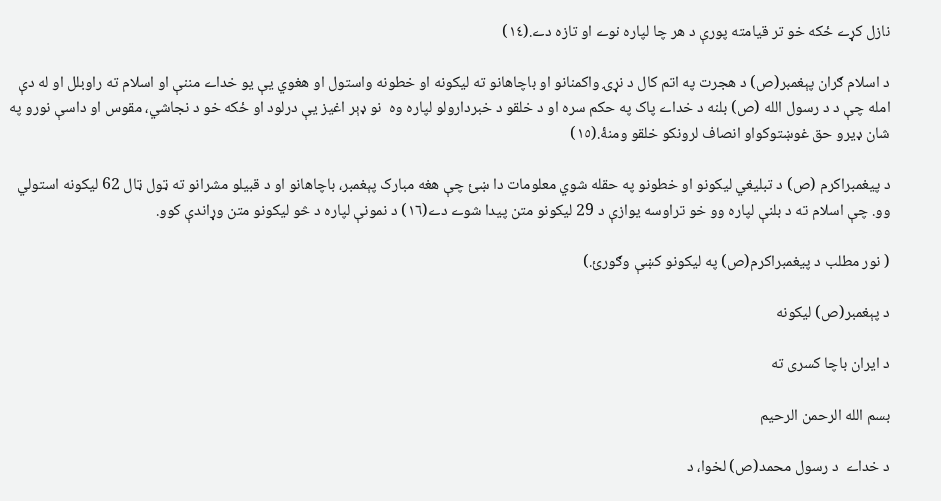نازل کړے ځکه خو تر قيامته پورې د هر چا لپاره نوے او تازه دے.(١٤)

د اسلام ګران پېغمبر(ص) د هجرت په اتم کال د نړۍ واکمنانو او باچاهانو ته ليکونه او خطونه واستول او هغوي يې يو خداے مننې او اسلام ته راوبلل او له دې امله چې د د رسول الله (ص) بلنه د خداے پاک په حکم سره او د خلقو د خبردارولو لپاره وه  نو ډېر اغيز يې درلود او ځکه خو د نجاشي، مقوس او داسې نورو په شان ډيرو حق غوښتوکواو انصاف لرونکو خلقو ومنۀ.(١٥)

د پيغمبراکرم (ص) د تبليغي ليکونو او خطونو په حقله شوي معلومات دا ښئ چې هغه مبارک پېغمبر، باچاهانو او د قبيلو مشرانو ته ټول ټال 62 ليکونه استولي وو. چې اسلام ته د بلنې لپاره وو خو تراوسه يوازې د 29 ليکونو متن پيدا شوے دے(١٦) د نمونې لپاره د څو ليکونو متن وړاندې کوو.

( نور مطلب د پيغمبراکرم(ص) په ليکونو کښې وګورئ.)

د پېغمبر(ص) ليکونه

د ايران باچا کسری ته

بسم الله الرحمن الرحيم

د خداے  د رسول محمد(ص) لخوا، د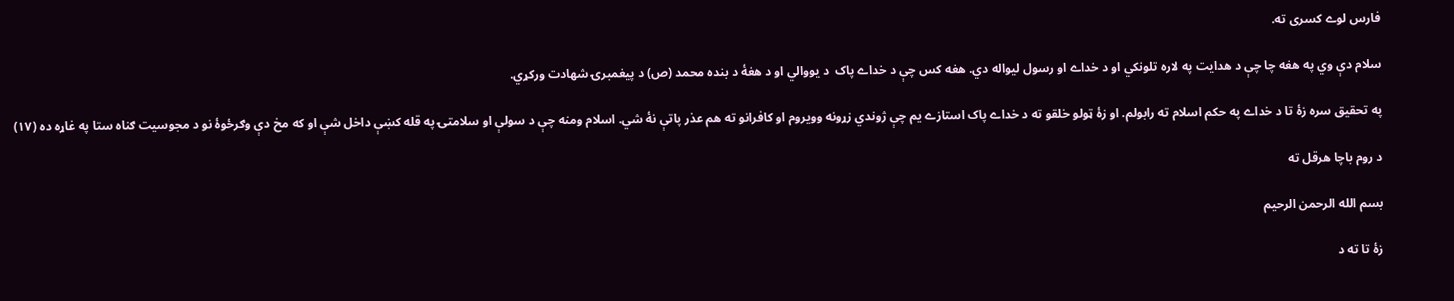فارس لوے کسری ته.

سلام دې وي په هغه چا چې د هدايت په لاره تلونکي او د خداے او رسول ليواله دي. هغه کس چې د خداے پاک  د يووالي او د هغۀ د بنده محمد (ص) د پيغمبرۍ شهادت ورکړي.

په تحقيق سره زۀ تا د خداے په حکم اسلام ته رابولم. او زۀ ټولو خلقو ته د خداے پاک استازے يم چې ژوندي زړونه وويروم او کافرانو ته هم عذر پاتې نۀ شي. اسلام ومنه چې د سولې او سلامتۍ په قله کښې داخل شې او که مخ دې وګرځوۀ نو د مجوسيت ګناه ستا په غاړه ده (١٧)

د روم باچا هرقل ته

بسم الله الرحمن الرحيم

زۀ تا ته د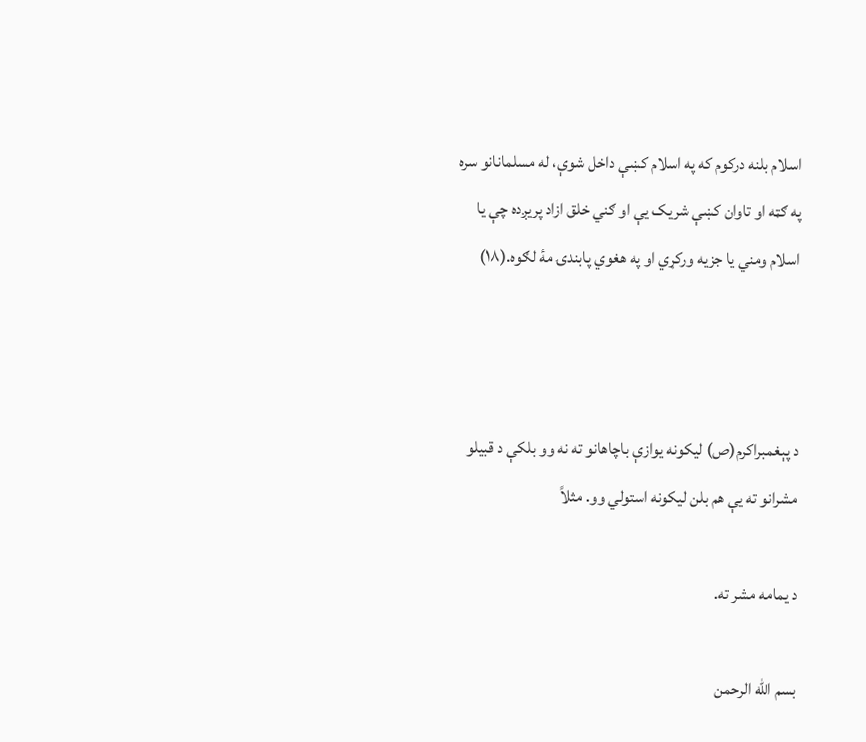اسلام بلنه درکوم که په اسلام کښې داخل شوې، له مسلمانانو سره په ګټه او تاوان کښې شريک يې او ګني خلق ازاد پريږده چې يا اسلام ومني يا جزيه ورکړي او په هغوي پابندۍ مۀ لګوه.(١٨)



د پېغمبراکرم(ص) ليکونه يوازې باچاهانو ته نه وو بلکې د قبيلو مشرانو ته يې هم بلن ليکونه استولي وو. مثلاً

د يمامه مشر ته.

بسم الله الرحمن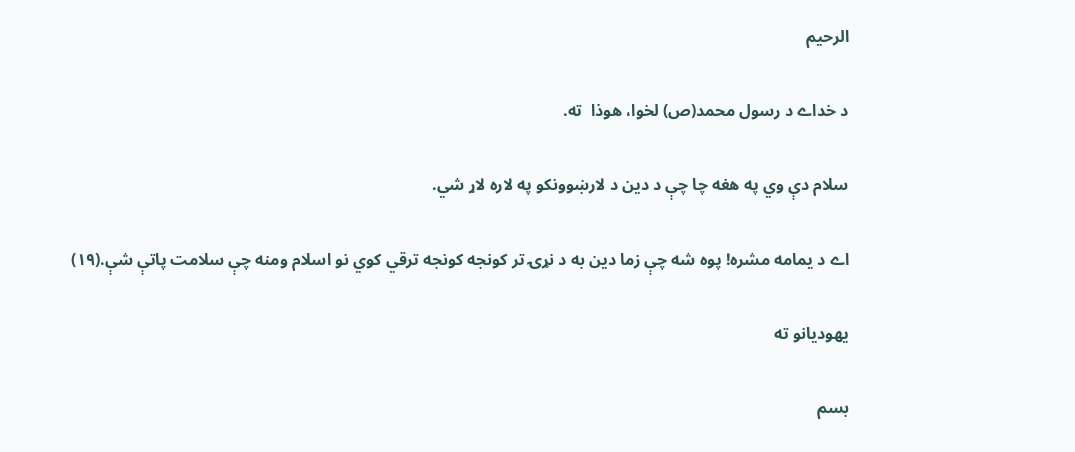الرحيم

د خداے د رسول محمد(ص) لخوا، هوذا  ته.

سلام دې وي په هغه چا چې د دين د لارښوونکو په لاره لاړ شي.

اے د يمامه مشره! پوه شه چې زما دين به د نړۍ تر کونجه کونجه ترقي کوي نو اسلام ومنه چې سلامت پاتې شې.(١٩)

يهوديانو ته

بسم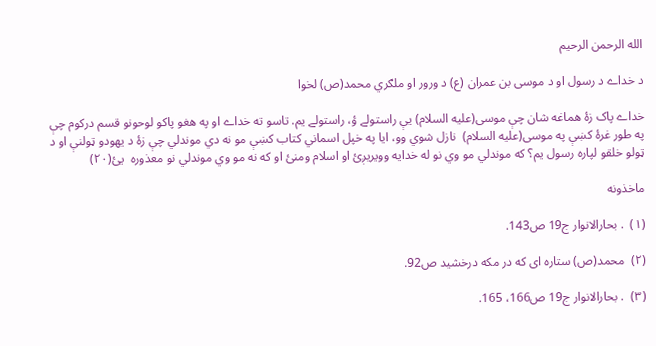الله الرحمن الرحيم

د خداے د رسول او د موسی بن عمران (ع) د ورور او ملګري محمد(ص) لخوا

خداے پاک زۀ هماغه شان چې موسی(عليه السلام) يې راستولے ؤ، راستولے يم. تاسو ته خداے او په هغو پاکو لوحونو قسم درکوم چې په طور غرۀ کښې په موسی(عليه السلام)  نازل شوي وو، ايا په خپل اسماني کتاب کښې مو نه دي موندلي چې زۀ د يهودو ټولنې او د ټولو خلقو لپاره رسول يم؟ که موندلي مو وي نو له خدايه وويريږئ او اسلام ومنئ او که نه مو وي موندلي نو معذوره  يئ(٢٠)

ماخذونه

(١)  . بحارالانوار ج19 ص143.

(٢)  محمد(ص) ستاره ای که در مکه درخشيد ص92.

(٣)  . بحارالانوار ج19 ص166، 165.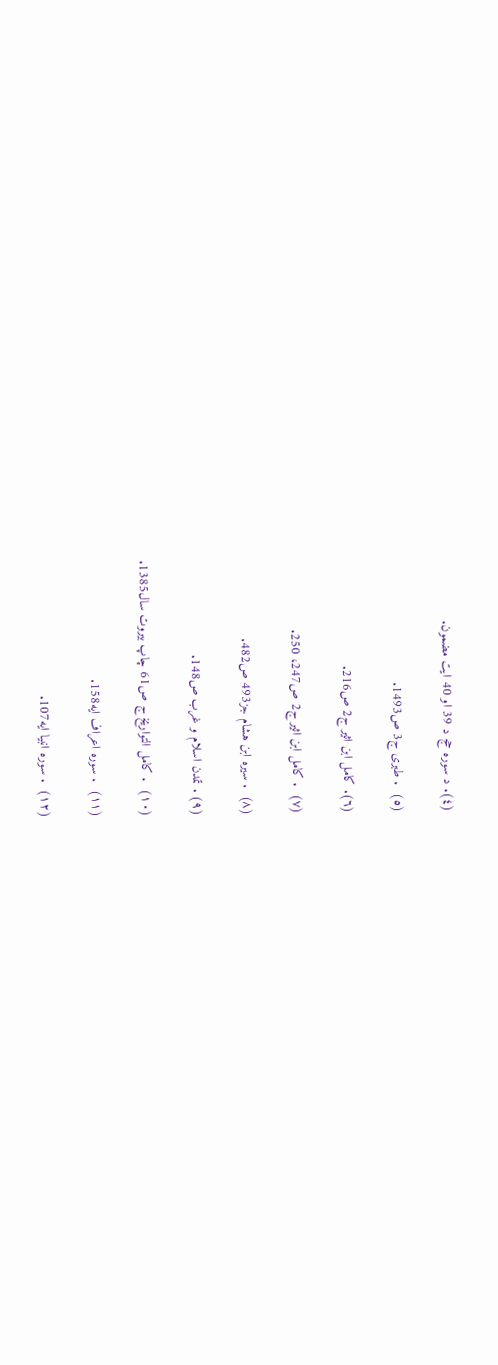(٤). د سوره حج د 39 او 40 ايت مضمون.

(٥)  . طبری ج3 ص1493.

(٦). کامل ابن اثير ج2 ص216.

(٧)  . کامل ابن اثير ج2 ص247، 250.

(٨)  . سيره ابن هشام جز493 ص482.

(٩) . تمدن اسلام و غرب ص148.

(١٠)  . کامل التواريخ ج ص61 چاپ بيروت سال1385.

(١١)  . سوره اعراف ايه158.

(١٢)  . سوره انبيا ايه107.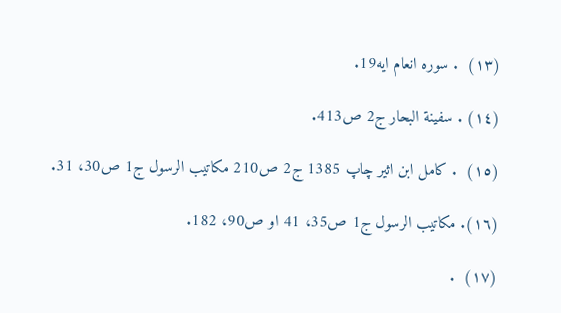(١٣)  . سوره انعام ايه19.

(١٤) . سفينة البحار ج2 ص413.

(١٥)  . کامل ابن اثير چاپ 1385 ج2 ص210 مکاتيب الرسول ج1 ص30، 31.

(١٦). مکاتيب الرسول ج1 ص35، 41 او ص90، 182.

(١٧)  .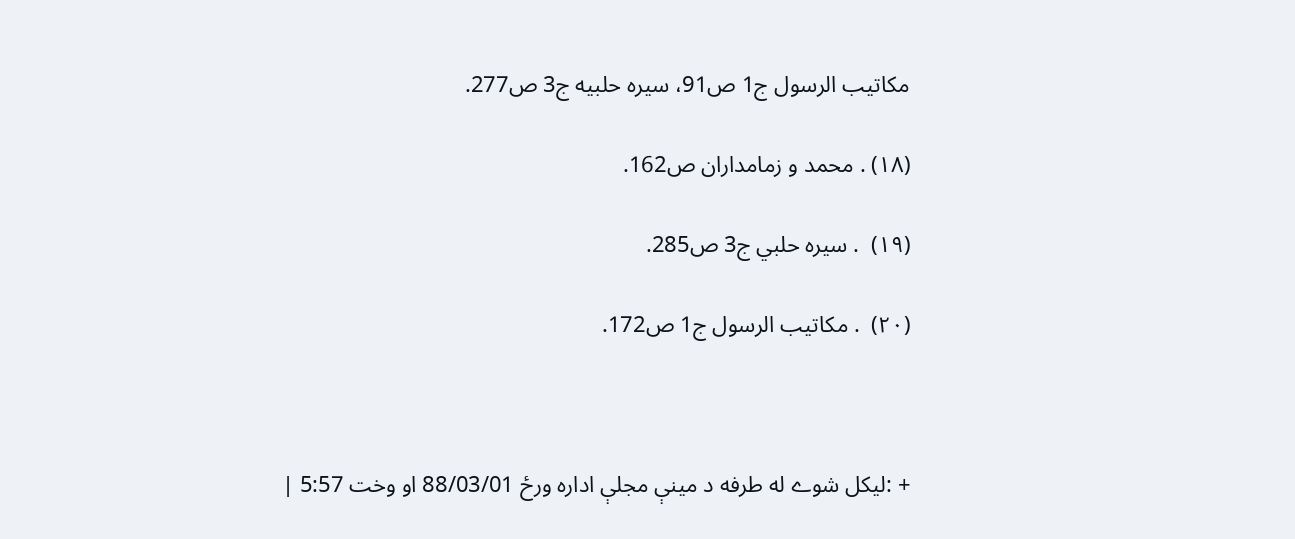مکاتيب الرسول ج1 ص91، سيره حلبيه ج3 ص277.

(١٨) . محمد و زمامداران ص162.

(١٩)  . سيره حلبي ج3 ص285.

(٢٠)  . مکاتيب الرسول ج1 ص172.



+ :ليکل شوے له طرفه د مينې مجلې اداره ورځ 88/03/01 او وخت 5:57 |